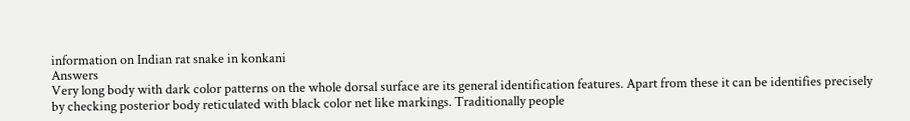information on Indian rat snake in konkani
Answers
Very long body with dark color patterns on the whole dorsal surface are its general identification features. Apart from these it can be identifies precisely by checking posterior body reticulated with black color net like markings. Traditionally people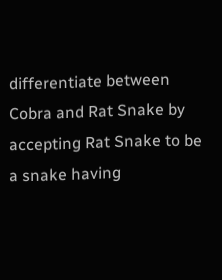differentiate between Cobra and Rat Snake by accepting Rat Snake to be a snake having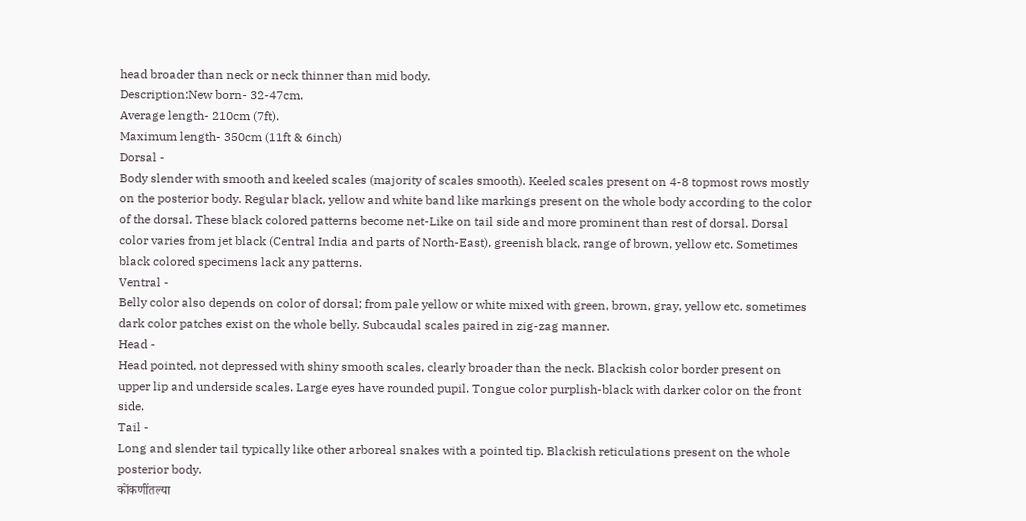head broader than neck or neck thinner than mid body.
Description:New born- 32-47cm.
Average length- 210cm (7ft).
Maximum length- 350cm (11ft & 6inch)
Dorsal -
Body slender with smooth and keeled scales (majority of scales smooth). Keeled scales present on 4-8 topmost rows mostly on the posterior body. Regular black, yellow and white band like markings present on the whole body according to the color of the dorsal. These black colored patterns become net-Like on tail side and more prominent than rest of dorsal. Dorsal color varies from jet black (Central India and parts of North-East), greenish black, range of brown, yellow etc. Sometimes black colored specimens lack any patterns.
Ventral -
Belly color also depends on color of dorsal; from pale yellow or white mixed with green, brown, gray, yellow etc. sometimes dark color patches exist on the whole belly. Subcaudal scales paired in zig-zag manner.
Head -
Head pointed, not depressed with shiny smooth scales, clearly broader than the neck. Blackish color border present on upper lip and underside scales. Large eyes have rounded pupil. Tongue color purplish-black with darker color on the front side.
Tail -
Long and slender tail typically like other arboreal snakes with a pointed tip. Blackish reticulations present on the whole posterior body.
कोंकणींतल्या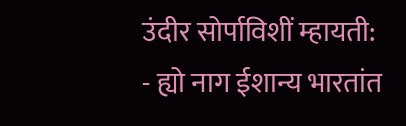उंदीर सोर्पाविशीं म्हायती:
- ह्यो नाग ईशान्य भारतांत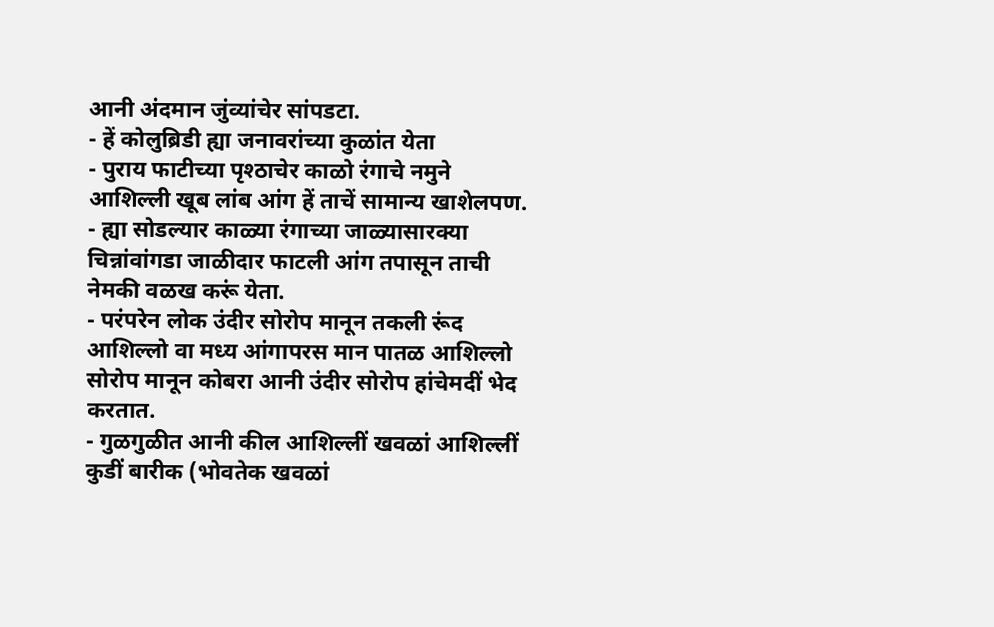आनी अंदमान जुंव्यांचेर सांपडटा.
- हें कोलुब्रिडी ह्या जनावरांच्या कुळांत येता
- पुराय फाटीच्या पृश्ठाचेर काळो रंगाचे नमुने आशिल्ली खूब लांब आंग हें ताचें सामान्य खाशेलपण.
- ह्या सोडल्यार काळ्या रंगाच्या जाळ्यासारक्या चिन्नांवांगडा जाळीदार फाटली आंग तपासून ताची नेमकी वळख करूं येता.
- परंपरेन लोक उंदीर सोरोप मानून तकली रूंद आशिल्लो वा मध्य आंगापरस मान पातळ आशिल्लो सोरोप मानून कोबरा आनी उंदीर सोरोप हांचेमदीं भेद करतात.
- गुळगुळीत आनी कील आशिल्लीं खवळां आशिल्लीं कुडीं बारीक (भोवतेक खवळां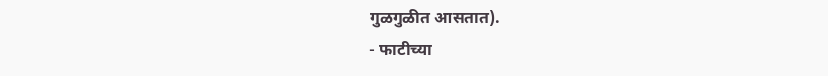गुळगुळीत आसतात).
- फाटीच्या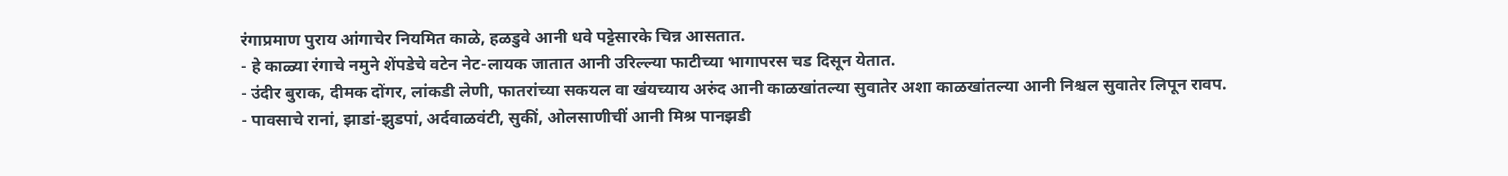रंगाप्रमाण पुराय आंगाचेर नियमित काळे, हळडुवे आनी धवे पट्टेसारके चिन्न आसतात.
- हे काळ्या रंगाचे नमुने शेंपडेचे वटेन नेट-लायक जातात आनी उरिल्ल्या फाटीच्या भागापरस चड दिसून येतात.
- उंदीर बुराक, दीमक दोंगर, लांकडी लेणी, फातरांच्या सकयल वा खंयच्याय अरुंद आनी काळखांतल्या सुवातेर अशा काळखांतल्या आनी निश्चल सुवातेर लिपून रावप.
- पावसाचे रानां, झाडां-झुडपां, अर्दवाळवंटी, सुकीं, ओलसाणीचीं आनी मिश्र पानझडी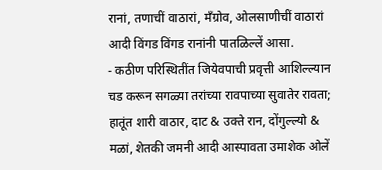रानां, तणाचीं वाठारां, मॅंग्रोव, ओलसाणीचीं वाठारां आदी विंगड विंगड रानांनी पातळिल्लें आसा.
- कठीण परिस्थितींत जियेवपाची प्रवृत्ती आशिल्ल्यान चड करून सगळ्या तरांच्या रावपाच्या सुवातेर रावता; हातूंत शारी वाठार, दाट & उक्ते रान, दोंगुल्ल्यो & मळां, शेतकी जमनी आदी आस्पावता उमाशेक ओलें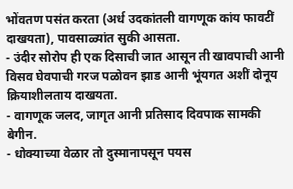भोंवतण पसंत करता (अर्ध उदकांतली वागणूक कांय फावटीं दाखयता), पावसाळ्यांत सुकी आसता.
- उंदीर सोरोप ही एक दिसाची जात आसून ती खावपाची आनी विसव घेवपाची गरज पळोवन झाड आनी भूंयगत अशीं दोनूय क्रियाशीलताय दाखयता.
- वागणूक जलद, जागृत आनी प्रतिसाद दिवपाक सामकी बेगीन.
- धोक्याच्या वेळार तो दुस्मानापसून पयस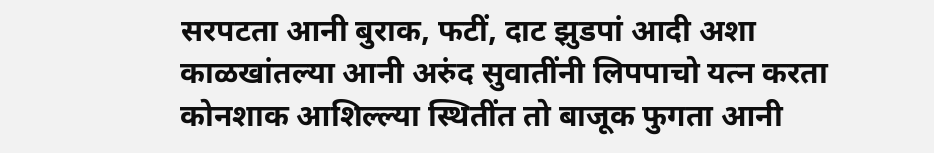सरपटता आनी बुराक, फटीं, दाट झुडपां आदी अशा काळखांतल्या आनी अरुंद सुवातींनी लिपपाचो यत्न करता कोनशाक आशिल्ल्या स्थितींत तो बाजूक फुगता आनी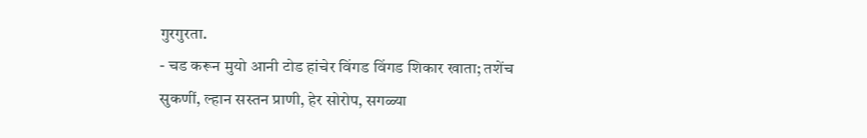गुरगुरता.
- चड करून मुयो आनी टोड हांचेर विंगड विंगड शिकार खाता; तशेंच सुकणीं, ल्हान सस्तन प्राणी, हेर सोरोप, सगळ्या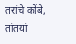तरांचे कोंबे, तांतयां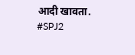आदी खावता.
#SPJ2